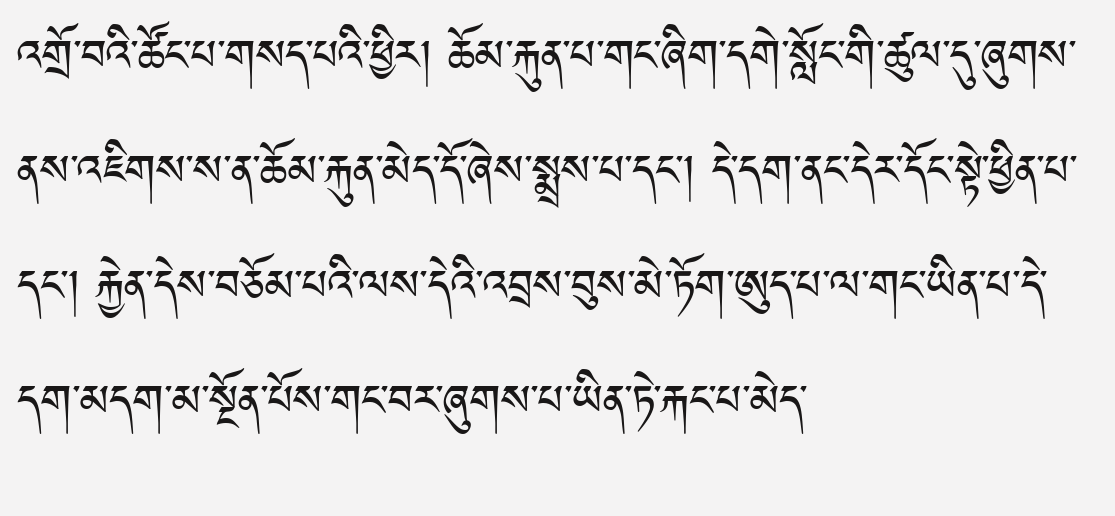འགྲོ་བའི་ཚོང་པ་གསད་པའི་ཕྱིར། ཆོམ་རྐུན་པ་གང་ཞིག་དགེ་སློང་གི་ཚུལ་དུ་ཞུགས་ནས་འཇིགས་ས་ན་ཆོམ་རྐུན་མེད་དོ་ཞེས་སྨྲས་པ་དང་། དེ་དག་ནང་དེར་དོང་སྟེ་ཕྱིན་པ་དང་། རྐྱེན་དེས་བཅོམ་པའི་ལས་དེའི་འབྲས་བུས་མེ་ཏོག་ཨུད་པ་ལ་གང་ཡིན་པ་དེ་དག་མདག་མ་སྔོན་པོས་གང་བར་ཞུགས་པ་ཡིན་ཏེ་རྐང་པ་མེད་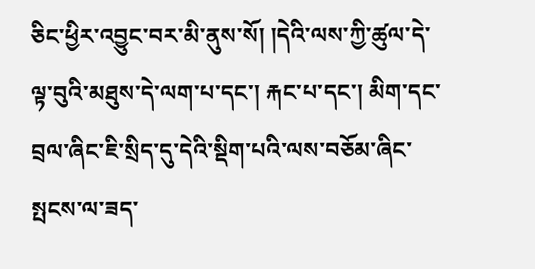ཅིང་ཕྱིར་འབྱུང་བར་མི་ནུས་སོ། །དེའི་ལས་ཀྱི་ཚུལ་དེ་ལྟ་བུའི་མཐུས་དེ་ལག་པ་དང་། རྐང་པ་དང་། མིག་དང་བྲལ་ཞིང་ཇི་སྲིད་དུ་དེའི་སྡིག་པའི་ལས་བཅོམ་ཞིང་སྤངས་ལ་ཟད་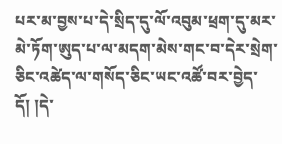པར་མ་བྱས་པ་དེ་སྲིད་དུ་ལོ་འབུམ་ཕྲག་དུ་མར་མེ་ཏོག་ཨུད་པ་ལ་མདག་མེས་གང་བ་དེར་སྲེག་ཅིང་འཚེད་ལ་གསོད་ཅིང་ཡང་འཚོ་བར་བྱེད་དོ། །དེ་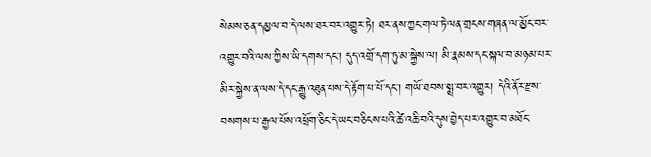སེམས་ཅན་དམྱལ་བ་དེ་ལས་ཐར་བར་འགྱུར་ཏེ། ཐར་ནས་ཀྱང་གལ་ཏེ་ལན་གྲངས་གཞན་ལ་མྱོང་བར་འགྱུར་བའི་ལས་ཀྱིས་ཡི་དགས་དང་། དུད་འགྲོ་དག་ཏུ་མ་སྐྱེས་ལ། མི་རྣམས་དང་སྐལ་བ་མཉམ་པར་མིར་སྐྱེས་ན་ལས་དེ་དང་རྒྱུ་འཐུན་པས་དེ་རྟོག་པ་པོ་དང་། གཡོ་ཐབས་སྨྲ་བར་འགྱུར། དེའི་ནོར་རྫས་བསགས་པ་རྒྱལ་པོས་འཕྲོག་ཅིང་དེ་ཡང་བཅིངས་པའི་ཚེ་འཆི་བའི་དུས་བྱེད་པར་འགྱུར་བ་མཐོང་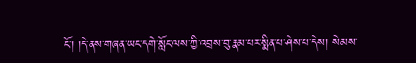ངོ་། །དེ་ནས་གཞན་ཡང་དགེ་སློང་ལས་ཀྱི་འབྲས་བུ་རྣམ་པར་སྨིན་པ་ཤེས་པ་དེས། སེམས་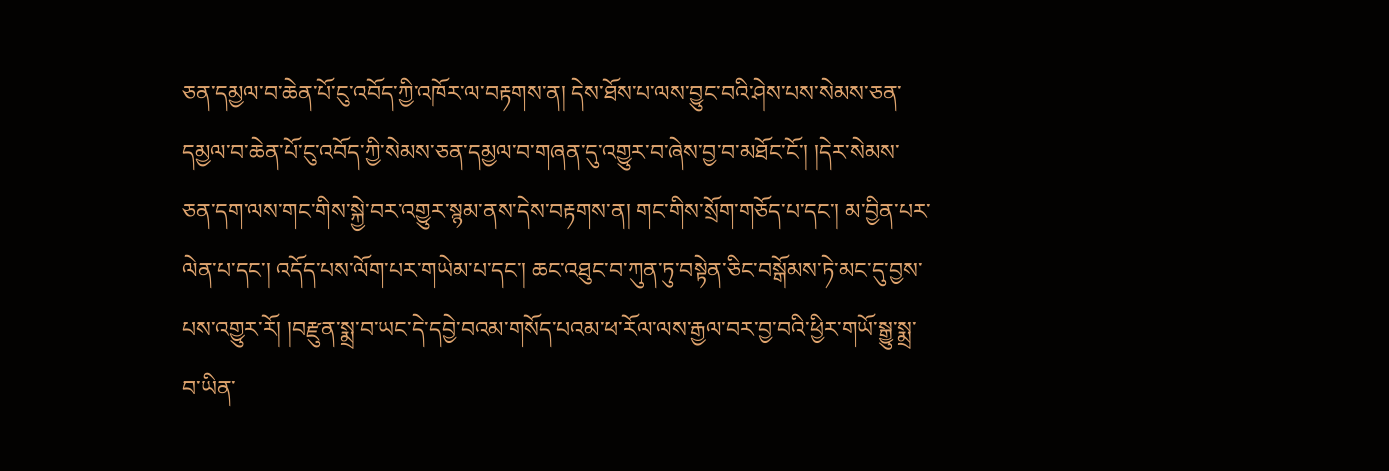ཅན་དམྱལ་བ་ཆེན་པོ་ངུ་འབོད་ཀྱི་འཁོར་ལ་བརྟགས་ན། དེས་ཐོས་པ་ལས་བྱུང་བའི་ཤེས་པས་སེམས་ཅན་དམྱལ་བ་ཆེན་པོ་ངུ་འབོད་ཀྱི་སེམས་ཅན་དམྱལ་བ་གཞན་དུ་འགྱུར་བ་ཞེས་བྱ་བ་མཐོང་ངོ་། །དེར་སེམས་ཅན་དག་ལས་གང་གིས་སྐྱེ་བར་འགྱུར་སྙམ་ནས་དེས་བརྟགས་ན། གང་གིས་སྲོག་གཅོད་པ་དང་། མ་བྱིན་པར་ལེན་པ་དང་། འདོད་པས་ལོག་པར་གཡེམ་པ་དང་། ཆང་འཐུང་བ་ཀུན་ཏུ་བསྟེན་ཅིང་བསྒོམས་ཏེ་མང་དུ་བྱས་པས་འགྱུར་རོ། །བརྫུན་སྨྲ་བ་ཡང་དེ་དབྱེ་བའམ་གསོད་པའམ་ཕ་རོལ་ལས་རྒྱལ་བར་བྱ་བའི་ཕྱིར་གཡོ་སྒྱུ་སྨྲ་བ་ཡིན་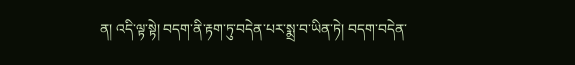ན། འདི་ལྟ་སྟེ། བདག་ནི་རྟག་ཏུ་བདེན་པར་སྨྲ་བ་ཡིན་ཏེ། བདག་བདེན་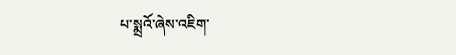པ་སྨྲའོ་ཞེས་འཇིག་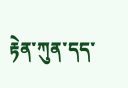རྟེན་ཀུན་དད་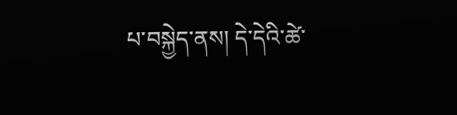པ་བསྐྱེད་ནས། དེ་དེའི་ཚེ་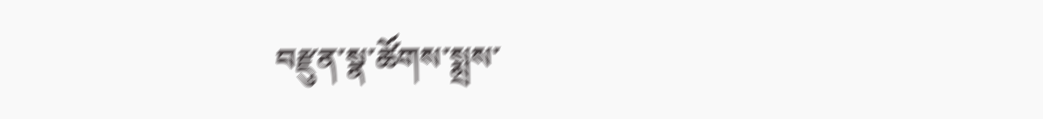བརྫུན་སྣ་ཚོགས་སྨྲས་